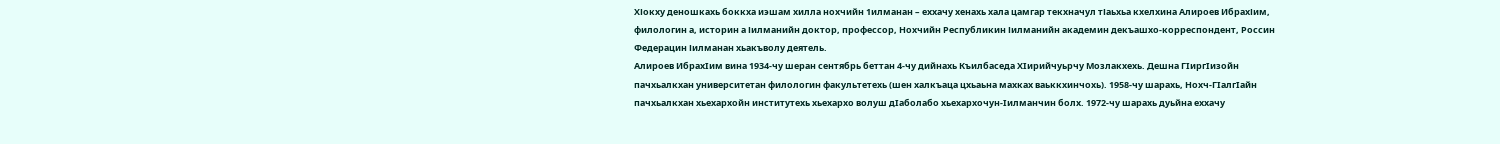ХІокху деношкахь боккха иэшам хилла нохчийн 1илманан – еххачу хенахь хала цамгар текхначул тІаьхьа кхелхина Алироев ИбрахІим, филологин а, историн а Іилманийн доктор, профессор, Нохчийн Республикин Іилманийн академин декъашхо-корреспондент, Россин Федерацин Іилманан хьакъволу деятель.
Алироев ИбрахIим вина 1934-чу шеран сентябрь беттан 4-чу дийнахь Къилбаседа ХIирийчуьрчу Мозлакхехь. Дешна ГIиргIизойн пачхьалкхан университетан филологин факультетехь (шен халкъаца цхьаьна махках ваьккхинчохь). 1958-чу шарахь, Нохч-ГIалгIайн пачхьалкхан хьехархойн институтехь хьехархо волуш дIаболабо хьехархочун-Iилманчин болх. 1972-чу шарахь дуьйна еххачу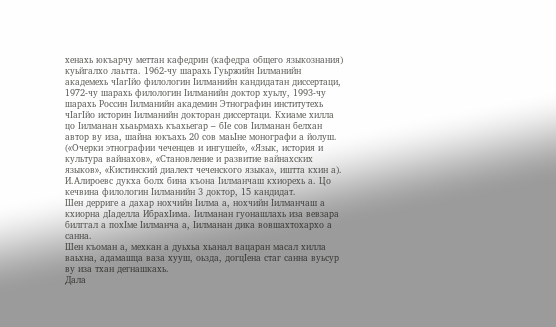хенахь юкъарчу меттан кафедрин (кафедра общего языкознания) куьйгалхо лаьтта. 1962-чу шарахь Гуьржийн Iилманийн академехь чIагIйо филологин Iилманийн кандидатан диссертаци, 1972-чу шарахь филологин Iилманийн доктор хуьлу, 1993-чу шарахь Россин Iилманийн академин Этнографин институтехь чIагIйо историн Iилманийн докторан диссертаци. Кхиаме хилла цо Iилманан хьаьрмахь къахьегар – бIе сов Iилманан белхан автор ву иза, шайна юкъахь 20 сов маьIне монографи а йолуш. («Очерки этнографии чеченцев и ингушей», «Язык, история и культура вайнахов», «Становление и развитие вайнахских языков», «Кистинский диалект чеченского языка», иштта кхин а). И.Алироевс дукха болх бина къона Iилманчаш кхиорехь а. Цо кечвина филологин Iилманийн 3 доктор, 15 кандидат.
Шен дерриге а дахар нохчийн Іилма а, нохчийн Іилманчаш а кхиорна дІаделла ИбрахІима. Іилманан гуонашлахь иза вевзара билггал а похІме Іилманча а, Іилманан дика вовшахтохархо а санна.
Шен къоман а, мехкан а дуьхьа хьанал вацаран масал хилла ваьхна, адамашца ваза хууш, оьзда, догцІена стаг санна вуьсур ву иза тхан дегнашкахь.
Дала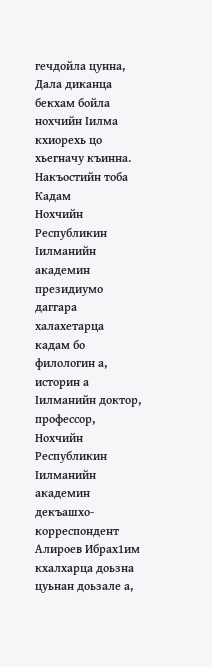гечдойла цунна, Дала диканца бекхам бойла нохчийн Іилма кхиорехь цо хьегначу къинна.
Накъостийн тоба
Кадам
Нохчийн Республикин Іилманийн академин президиумо даггара халахетарца кадам бо филологин а, историн а Іилманийн доктор, профессор, Нохчийн Республикин Іилманийн академин декъашхо-корреспондент Алироев Ибрах1им кхалхарца доьзна цуьнан доьзале а,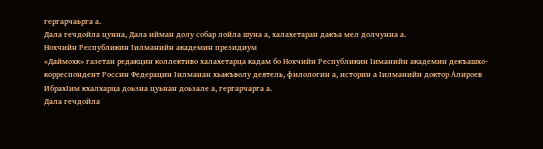гергарчаьрга а.
Дала гечдойла цунна, Дала ийман долу собар лойла шуна а, халахетаран дакъа мел долчунна а.
Нохчийн Республикин Іилманийн академин президиум
«Даймохк» газетан редакцин коллективо халахетарца кадам бо Нохчийн Республикин Іиманийн академин декъашхо-корреспондент Россин Федерацин Іилманан хьакъволу деятель, филологин а, историн а Іилманийн доктор Алироев ИбрахІим кхалхарца доьзна цуьнан доьзале а, гергарчарга а.
Дала гечдойла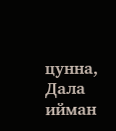цунна, Дала ийман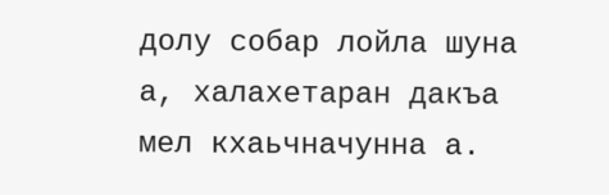долу собар лойла шуна а, халахетаран дакъа мел кхаьчначунна а.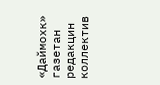«Даймохк» газетан редакцин коллектив